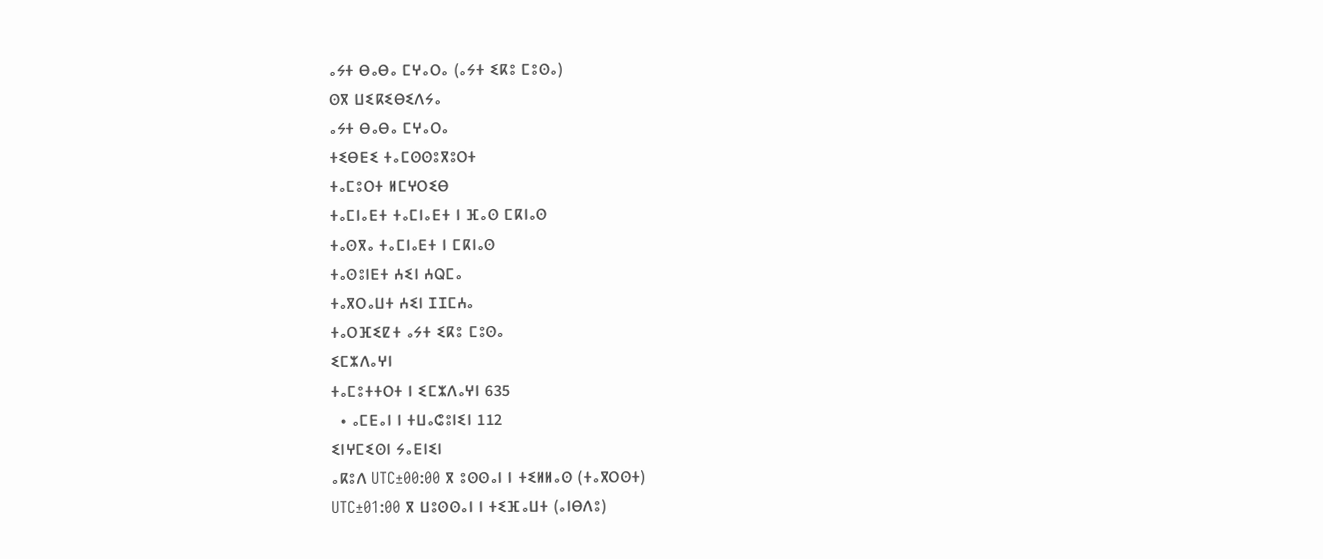ⴰⵢⵜ ⴱⴰⴱⴰ ⵎⵖⴰⵔⴰ (ⴰⵢⵜ ⵉⴽⵓ ⵎⵓⵙⴰ)
ⵙⴳ ⵡⵉⴽⵉⴱⵉⴷⵢⴰ
ⴰⵢⵜ ⴱⴰⴱⴰ ⵎⵖⴰⵔⴰ
ⵜⵉⴱⴹⵉ ⵜⴰⵎⵙⵙⵓⴳⵓⵔⵜ
ⵜⴰⵎⵓⵔⵜ ⵍⵎⵖⵔⵉⴱ
ⵜⴰⵎⵏⴰⴹⵜ ⵜⴰⵎⵏⴰⴹⵜ ⵏ ⴼⴰⵙ ⵎⴽⵏⴰⵙ
ⵜⴰⵙⴳⴰ ⵜⴰⵎⵏⴰⴹⵜ ⵏ ⵎⴽⵏⴰⵙ
ⵜⴰⵙⵓⵏⴹⵜ ⵄⵉⵏ ⵄⵕⵎⴰ
ⵜⴰⴳⵔⴰⵡⵜ ⵄⵉⵏ ⵊⵊⵎⵄⴰ
ⵜⴰⵔⴼⵉⵇⵜ ⴰⵢⵜ ⵉⴽⵓ ⵎⵓⵙⴰ
ⵉⵎⵣⴷⴰⵖⵏ
ⵜⴰⵎⵓⵜⵜⵔⵜ ⵏ ⵉⵎⵣⴷⴰⵖⵏ 635
  • ⴰⵎⴹⴰⵏ ⵏ ⵜⵡⴰⵛⵓⵏⵉⵏ 112
ⵉⵏⵖⵎⵉⵙⵏ ⵢⴰⴹⵏⵉⵏ
ⴰⴽⵓⴷ UTC±00:00 ⴳ ⵓⵙⵙⴰⵏ ⵏ ⵜⵉⵍⵍⴰⵙ (ⵜⴰⴳⵔⵙⵜ)
UTC±01:00 ⴳ ⵡⵓⵙⵙⴰⵏ ⵏ ⵜⵉⴼⴰⵡⵜ (ⴰⵏⴱⴷⵓ)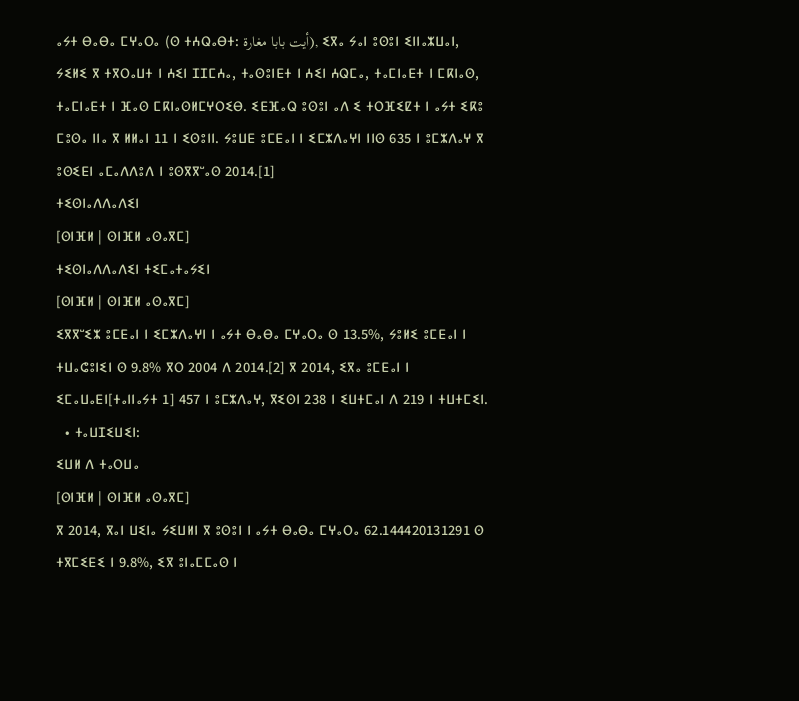ⴰⵢⵜ ⴱⴰⴱⴰ ⵎⵖⴰⵔⴰ (ⵙ ⵜⵄⵕⴰⴱⵜ: أيت بابا مغارة), ⵉⴳⴰ ⵢⴰⵏ ⵓⵙⵓⵏ ⵉⵏⵏⴰⵣⵡⴰⵏ, ⵢⵉⵍⵉ ⴳ ⵜⴳⵔⴰⵡⵜ ⵏ ⵄⵉⵏ ⵊⵊⵎⵄⴰ, ⵜⴰⵙⵓⵏⴹⵜ ⵏ ⵄⵉⵏ ⵄⵕⵎⴰ, ⵜⴰⵎⵏⴰⴹⵜ ⵏ ⵎⴽⵏⴰⵙ, ⵜⴰⵎⵏⴰⴹⵜ ⵏ ⴼⴰⵙ ⵎⴽⵏⴰⵙⵍⵎⵖⵔⵉⴱ. ⵉⴹⴼⴰⵕ ⵓⵙⵓⵏ ⴰⴷ ⵉ ⵜⵔⴼⵉⵇⵜ ⵏ ⴰⵢⵜ ⵉⴽⵓ ⵎⵓⵙⴰ ⵏⵏⴰ ⴳ ⵍⵍⴰⵏ 11 ⵏ ⵉⵙⵓⵏⵏ. ⵢⵓⵡⴹ ⵓⵎⴹⴰⵏ ⵏ ⵉⵎⵣⴷⴰⵖⵏ ⵏⵏⵙ 635 ⵏ ⵓⵎⵣⴷⴰⵖ ⴳ ⵓⵙⵉⴹⵏ ⴰⵎⴰⴷⴷⵓⴷ ⵏ ⵓⵙⴳⴳⵯⴰⵙ 2014.[1]
ⵜⵉⵙⵏⴰⴷⴷⴰⴷⵉⵏ
[ⵙⵏⴼⵍ | ⵙⵏⴼⵍ ⴰⵙⴰⴳⵎ]
ⵜⵉⵙⵏⴰⴷⴷⴰⴷⵉⵏ ⵜⵉⵎⴰⵜⴰⵢⵉⵏ
[ⵙⵏⴼⵍ | ⵙⵏⴼⵍ ⴰⵙⴰⴳⵎ]
ⵉⴳⴳⵯⵉⵣ ⵓⵎⴹⴰⵏ ⵏ ⵉⵎⵣⴷⴰⵖⵏ ⵏ ⴰⵢⵜ ⴱⴰⴱⴰ ⵎⵖⴰⵔⴰ ⵙ 13.5%, ⵢⵓⵍⵉ ⵓⵎⴹⴰⵏ ⵏ ⵜⵡⴰⵛⵓⵏⵉⵏ ⵙ 9.8% ⴳⵔ 2004 ⴷ 2014.[2] ⴳ 2014, ⵉⴳⴰ ⵓⵎⴹⴰⵏ ⵏ ⵉⵎⴰⵡⴰⴹⵏ[ⵜⴰⵏⵏⴰⵢⵜ 1] 457 ⵏ ⵓⵎⵣⴷⴰⵖ, ⴳⵉⵙⵏ 238 ⵏ ⵉⵡⵜⵎⴰⵏ ⴷ 219 ⵏ ⵜⵡⵜⵎⵉⵏ.
  • ⵜⴰⵡⵊⵉⵡⵉⵏ:
ⵉⵡⵍ ⴷ ⵜⴰⵔⵡⴰ
[ⵙⵏⴼⵍ | ⵙⵏⴼⵍ ⴰⵙⴰⴳⵎ]
ⴳ 2014, ⴳⴰⵏ ⵡⵉⵏⴰ ⵢⵉⵡⵍⵏ ⴳ ⵓⵙⵓⵏ ⵏ ⴰⵢⵜ ⴱⴰⴱⴰ ⵎⵖⴰⵔⴰ 62.144420131291 ⵙ ⵜⴳⵎⵉⴹⵉ ⵏ 9.8%, ⵉⴳ ⵓⵏⴰⵎⵎⴰⵙ ⵏ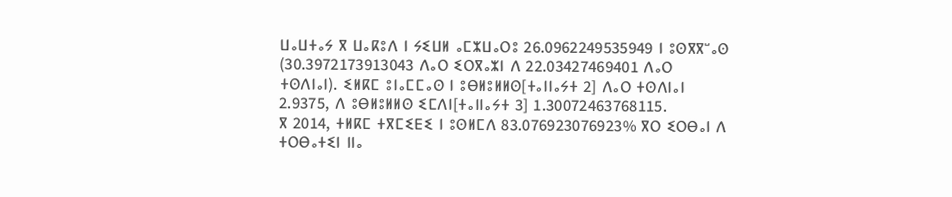ⵡⴰⵡⵜⴰⵢ ⴳ ⵡⴰⴽⵓⴷ ⵏ ⵢⵉⵡⵍ ⴰⵎⵣⵡⴰⵔⵓ 26.0962249535949 ⵏ ⵓⵙⴳⴳⵯⴰⵙ (30.3972173913043 ⴷⴰⵔ ⵉⵔⴳⴰⵣⵏ ⴷ 22.03427469401 ⴷⴰⵔ ⵜⵙⴷⵏⴰⵏ). ⵉⵍⴽⵎ ⵓⵏⴰⵎⵎⴰⵙ ⵏ ⵓⴱⵍⵓⵍⵍⵙ[ⵜⴰⵏⵏⴰⵢⵜ 2] ⴷⴰⵔ ⵜⵙⴷⵏⴰⵏ 2.9375, ⴷ ⵓⴱⵍⵓⵍⵍⵙ ⵉⵎⴷⵏ[ⵜⴰⵏⵏⴰⵢⵜ 3] 1.30072463768115.
ⴳ 2014, ⵜⵍⴽⵎ ⵜⴳⵎⵉⴹⵉ ⵏ ⵓⵙⵍⵎⴷ 83.076923076923% ⴳⵔ ⵉⵔⴱⴰⵏ ⴷ ⵜⵔⴱⴰⵜⵉⵏ ⵏⵏⴰ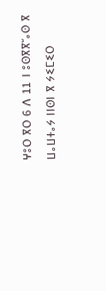ⵖⵓⵔ ⴳⵔ 6 ⴷ 11 ⵏ ⵓⵙⴳⴳⵯⴰⵙ ⴳ ⵡⴰⵡⵜⴰⵢ ⵏⵏⵙⵏ ⴳ ⵢⵉⵎⵉⵔ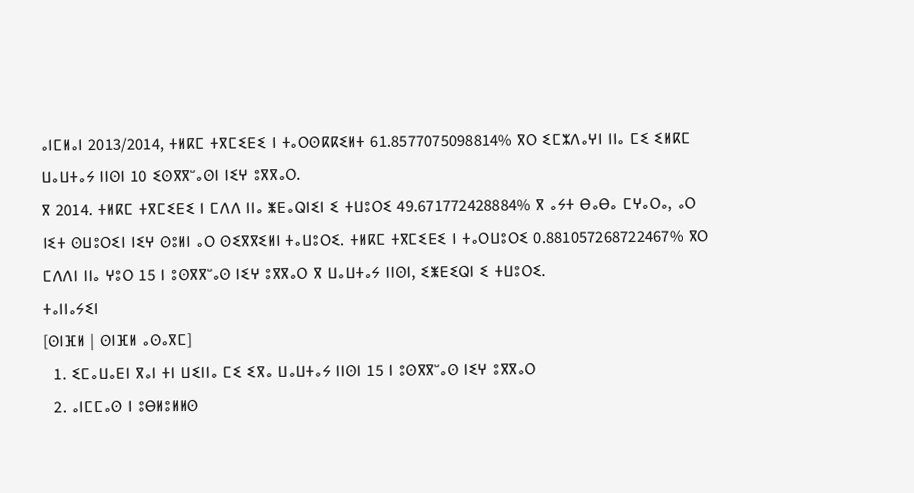ⴰⵏⵎⵍⴰⵏ 2013/2014, ⵜⵍⴽⵎ ⵜⴳⵎⵉⴹⵉ ⵏ ⵜⴰⵔⵙⴽⴽⵉⵍⵜ 61.8577075098814% ⴳⵔ ⵉⵎⵣⴷⴰⵖⵏ ⵏⵏⴰ ⵎⵉ ⵉⵍⴽⵎ ⵡⴰⵡⵜⴰⵢ ⵏⵏⵙⵏ 10 ⵉⵙⴳⴳⵯⴰⵙⵏ ⵏⵉⵖ ⵓⴳⴳⴰⵔ.
ⴳ 2014. ⵜⵍⴽⵎ ⵜⴳⵎⵉⴹⵉ ⵏ ⵎⴷⴷ ⵏⵏⴰ ⵥⴹⴰⵕⵏⵉⵏ ⵉ ⵜⵡⵓⵔⵉ 49.671772428884% ⴳ ⴰⵢⵜ ⴱⴰⴱⴰ ⵎⵖⴰⵔⴰ, ⴰⵔ ⵏⵉⵜ ⵙⵡⵓⵔⵉⵏ ⵏⵉⵖ ⵙⵓⵍⵏ ⴰⵔ ⵙⵉⴳⴳⵉⵍⵏ ⵜⴰⵡⵓⵔⵉ. ⵜⵍⴽⵎ ⵜⴳⵎⵉⴹⵉ ⵏ ⵜⴰⵔⵡⵓⵔⵉ 0.881057268722467% ⴳⵔ ⵎⴷⴷⵏ ⵏⵏⴰ ⵖⵓⵔ 15 ⵏ ⵓⵙⴳⴳⵯⴰⵙ ⵏⵉⵖ ⵓⴳⴳⴰⵔ ⴳ ⵡⴰⵡⵜⴰⵢ ⵏⵏⵙⵏ, ⵉⵥⴹⵉⵕⵏ ⵉ ⵜⵡⵓⵔⵉ.
ⵜⴰⵏⵏⴰⵢⵉⵏ
[ⵙⵏⴼⵍ | ⵙⵏⴼⵍ ⴰⵙⴰⴳⵎ]
  1. ⵉⵎⴰⵡⴰⴹⵏ ⴳⴰⵏ ⵜⵏ ⵡⵉⵏⵏⴰ ⵎⵉ ⵉⴳⴰ ⵡⴰⵡⵜⴰⵢ ⵏⵏⵙⵏ 15 ⵏ ⵓⵙⴳⴳⵯⴰⵙ ⵏⵉⵖ ⵓⴳⴳⴰⵔ
  2. ⴰⵏⵎⵎⴰⵙ ⵏ ⵓⴱⵍⵓⵍⵍⵙ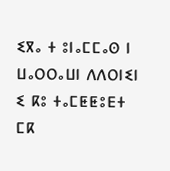ⵉⴳⴰ ⵜ ⵓⵏⴰⵎⵎⴰⵙ ⵏ ⵡⴰⵔⵔⴰⵡⵏ ⴷⴷⵔⵏⵉⵏ ⵉ ⴽⵓ ⵜⴰⵎⵟⵟⵓⴹⵜ ⵎⴽ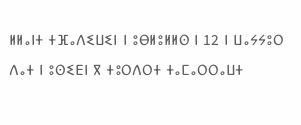ⵍⵍⴰⵏⵜ ⵜⴼⴰⴷⵉⵡⵉⵏ ⵏ ⵓⴱⵍⵓⵍⵍⵙ ⵏ 12 ⵏ ⵡⴰⵢⵢⵓⵔ ⴷⴰⵜ ⵏ ⵓⵙⵉⴹⵏ ⴳ ⵜⵓⵔⴷⵔⵜ ⵜⴰⵎⴰⵔⵔⴰⵡⵜ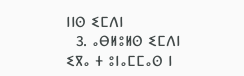ⵏⵏⵙ ⵉⵎⴷⵏ
  3. ⴰⴱⵍⵓⵍⵙ ⵉⵎⴷⵏ ⵉⴳⴰ ⵜ ⵓⵏⴰⵎⵎⴰⵙ ⵏ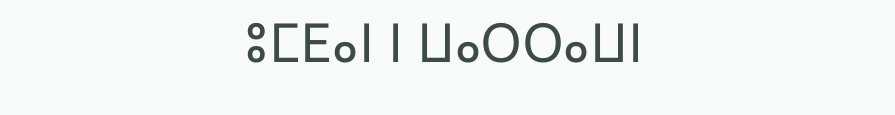ⵓⵎⴹⴰⵏ ⵏ ⵡⴰⵔⵔⴰⵡⵏ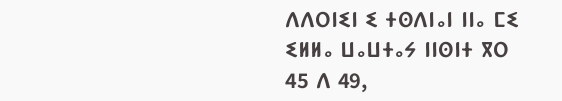ⴷⴷⵔⵏⵉⵏ ⵉ ⵜⵙⴷⵏⴰⵏ ⵏⵏⴰ ⵎⵉ ⵉⵍⵍⴰ ⵡⴰⵡⵜⴰⵢ ⵏⵏⵙⵏⵜ ⴳⵔ 45 ⴷ 49,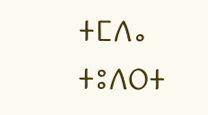ⵜⵎⴷⴰ ⵜⵓⴷⵔⵜ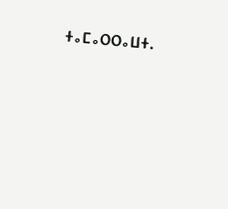ⵜⴰⵎⴰⵔⵔⴰⵡⵜ.